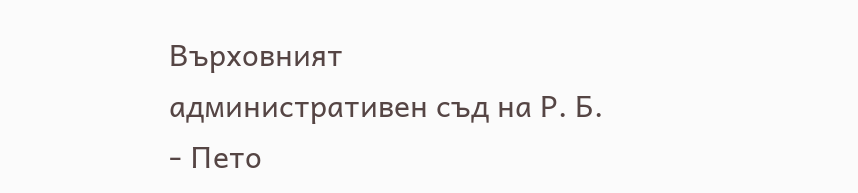Върховният административен съд на Р. Б. - Пето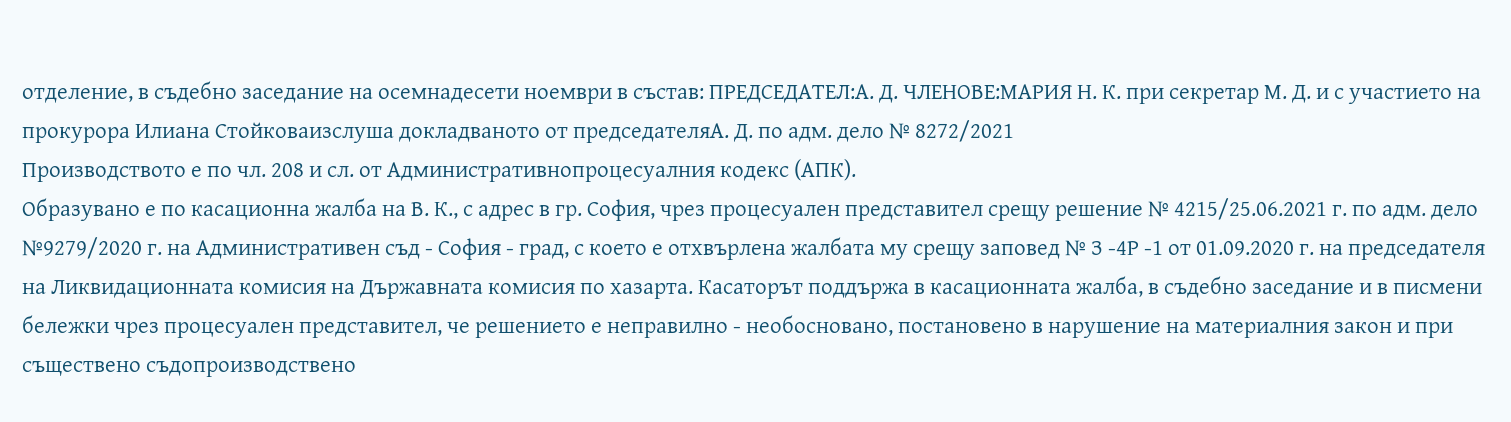отделение, в съдебно заседание на осемнадесети ноември в състав: ПРЕДСЕДАТЕЛ:А. Д. ЧЛЕНОВЕ:МАРИЯ Н. К. при секретар М. Д. и с участието на прокурора Илиана Стойковаизслуша докладваното от председателяА. Д. по адм. дело № 8272/2021
Производството е по чл. 208 и сл. от Административнопроцесуалния кодекс (АПК).
Образувано е по касационна жалба на В. К., с адрес в гр. София, чрез процесуален представител срещу решение № 4215/25.06.2021 г. по адм. дело №9279/2020 г. на Административен съд - София - град, с което е отхвърлена жалбата му срещу заповед № З -4Р -1 от 01.09.2020 г. на председателя на Ликвидационната комисия на Държавната комисия по хазарта. Касаторът поддържа в касационната жалба, в съдебно заседание и в писмени бележки чрез процесуален представител, че решението е неправилно - необосновано, постановено в нарушение на материалния закон и при съществено съдопроизводствено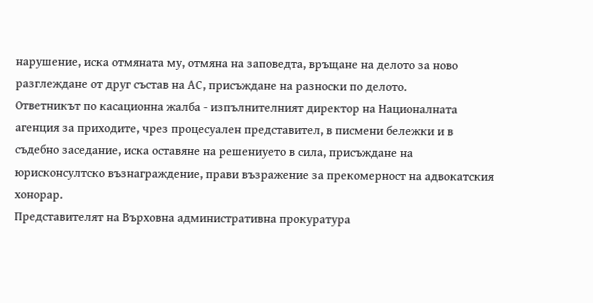нарушение, иска отмяната му, отмяна на заповедта, връщане на делото за ново разглеждане от друг състав на АС, присъждане на разноски по делото.
Ответникът по касационна жалба - изпълнителният директор на Националната агенция за приходите, чрез процесуален представител, в писмени бележки и в съдебно заседание, иска оставяне на решениуето в сила, присъждане на юрисконсултско възнаграждение, прави възражение за прекомерност на адвокатския хонорар.
Представителят на Върховна административна прокуратура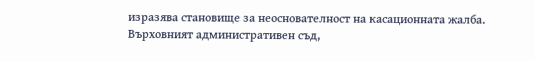изразява становище за неоснователност на касационната жалба.
Върховният административен съд,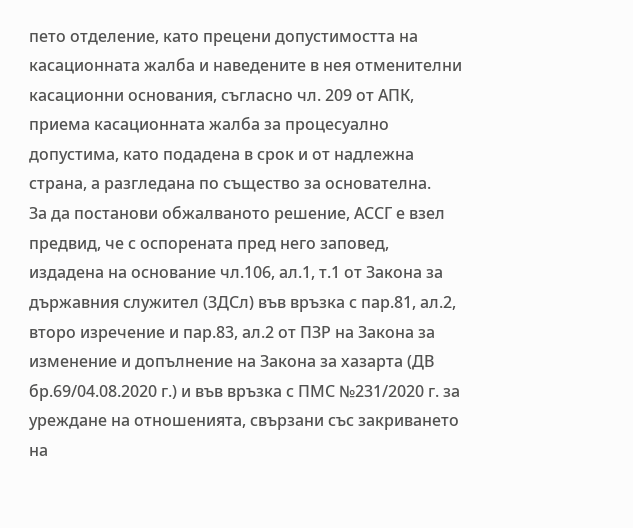пето отделение, като прецени допустимостта на касационната жалба и наведените в нея отменителни касационни основания, съгласно чл. 209 от АПК, приема касационната жалба за процесуално допустима, като подадена в срок и от надлежна страна, а разгледана по същество за основателна.
За да постанови обжалваното решение, АССГ е взел предвид, че с оспорената пред него заповед, издадена на основание чл.106, ал.1, т.1 от Закона за държавния служител (ЗДСл) във връзка с пар.81, ал.2, второ изречение и пар.83, ал.2 от ПЗР на Закона за изменение и допълнение на Закона за хазарта (ДВ бр.69/04.08.2020 г.) и във връзка с ПМС №231/2020 г. за уреждане на отношенията, свързани със закриването на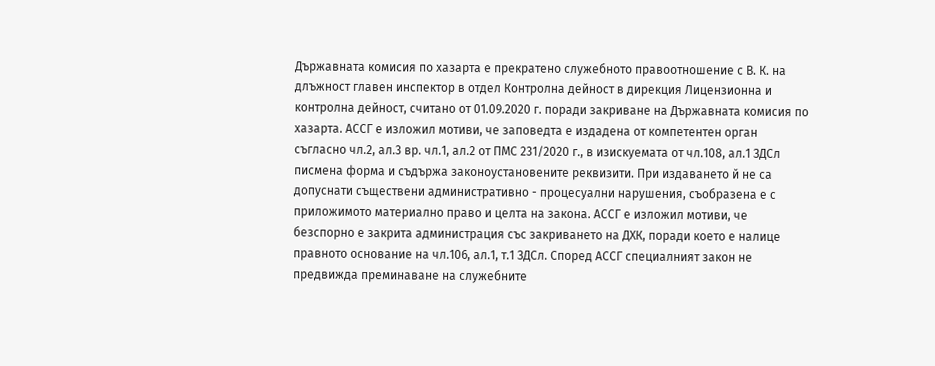Държавната комисия по хазарта е прекратено служебното правоотношение с В. К. на длъжност главен инспектор в отдел Контролна дейност в дирекция Лицензионна и контролна дейност, считано от 01.09.2020 г. поради закриване на Държавната комисия по хазарта. АССГ е изложил мотиви, че заповедта е издадена от компетентен орган съгласно чл.2, ал.3 вр. чл.1, ал.2 от ПМС 231/2020 г., в изискуемата от чл.108, ал.1 ЗДСл писмена форма и съдържа законоустановените реквизити. При издаването й не са допуснати съществени административно - процесуални нарушения, съобразена е с приложимото материално право и целта на закона. АССГ е изложил мотиви, че безспорно е закрита администрация със закриването на ДХК, поради което е налице правното основание на чл.106, ал.1, т.1 ЗДСл. Според АССГ специалният закон не предвижда преминаване на служебните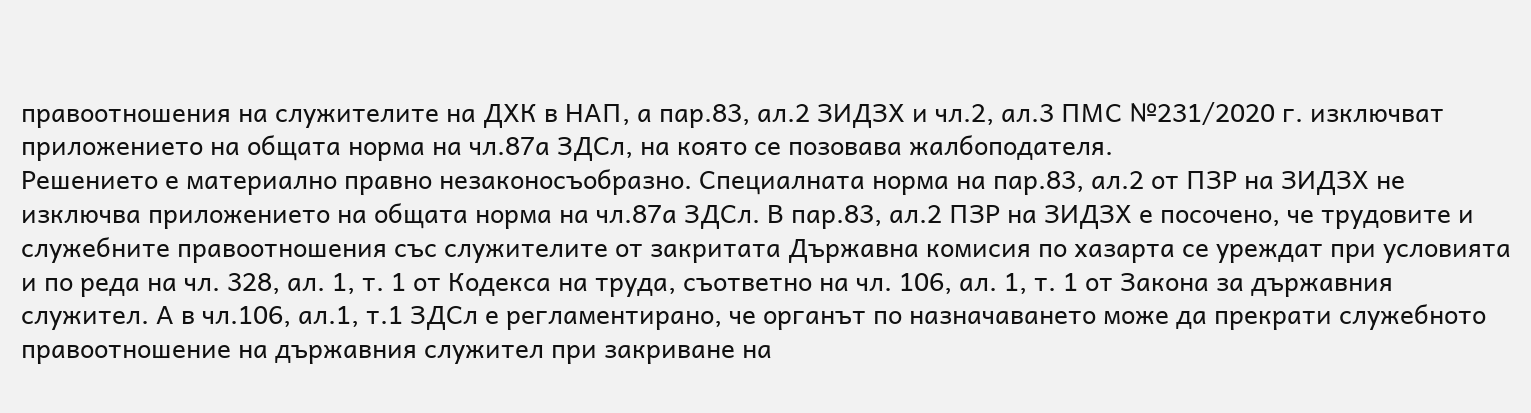правоотношения на служителите на ДХК в НАП, а пар.83, ал.2 ЗИДЗХ и чл.2, ал.3 ПМС №231/2020 г. изключват приложението на общата норма на чл.87а ЗДСл, на която се позовава жалбоподателя.
Решението е материално правно незаконосъобразно. Специалната норма на пар.83, ал.2 от ПЗР на ЗИДЗХ не изключва приложението на общата норма на чл.87а ЗДСл. В пар.83, ал.2 ПЗР на ЗИДЗХ е посочено, че трудовите и служебните правоотношения със служителите от закритата Държавна комисия по хазарта се уреждат при условията и по реда на чл. 328, ал. 1, т. 1 от Кодекса на труда, съответно на чл. 106, ал. 1, т. 1 от Закона за държавния служител. А в чл.106, ал.1, т.1 ЗДСл е регламентирано, че органът по назначаването може да прекрати служебното правоотношение на държавния служител при закриване на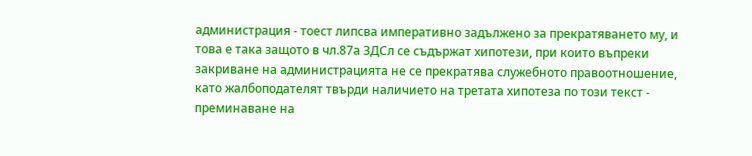администрация - тоест липсва императивно задължено за прекратяването му, и това е така защото в чл.87а ЗДСл се съдържат хипотези, при които въпреки закриване на администрацията не се прекратява служебното правоотношение, като жалбоподателят твърди наличието на третата хипотеза по този текст - преминаване на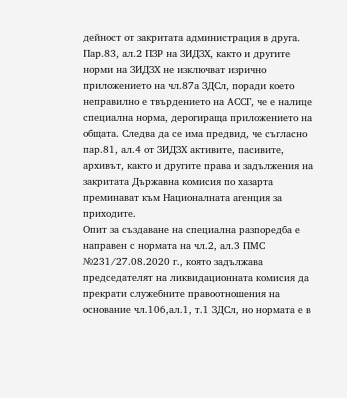дейност от закритата администрация в друга.
Пар.83, ал.2 ПЗР на ЗИДЗХ, както и другите норми на ЗИДЗХ не изключват изрично приложението на чл.87а ЗДСл, поради което неправилно е твърдението на АССГ, че е налице специална норма, дерогираща приложението на общата. Следва да се има предвид, че съгласно пар.81, ал.4 от ЗИДЗХ активите, пасивите, архивът, както и другите права и задължения на закритата Държавна комисия по хазарта преминават към Националната агенция за приходите.
Опит за създаване на специална разпоредба е направен с нормата на чл.2, ал.3 ПМС №231/27.08.2020 г., която задължава председателят на ликвидационната комисия да прекрати служебните правоотношения на основание чл.106,ал.1, т.1 ЗДСл, но нормата е в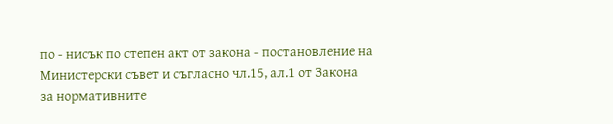по - нисък по степен акт от закона - постановление на Министерски съвет и съгласно чл.15, ал.1 от Закона за нормативните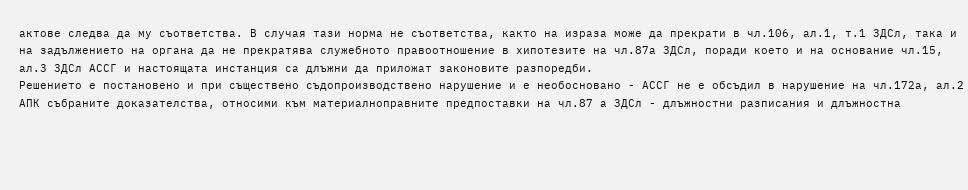актове следва да му съответства. В случая тази норма не съответства, както на израза може да прекрати в чл.106, ал.1, т.1 ЗДСл, така и на задължението на органа да не прекратява служебното правоотношение в хипотезите на чл.87а ЗДСл, поради което и на основание чл.15, ал.3 ЗДСл АССГ и настоящата инстанция са длъжни да приложат законовите разпоредби.
Решението е постановено и при съществено съдопроизводствено нарушение и е необосновано - АССГ не е обсъдил в нарушение на чл.172а, ал.2 АПК събраните доказателства, относими към материалноправните предпоставки на чл.87 а ЗДСл - длъжностни разписания и длъжностна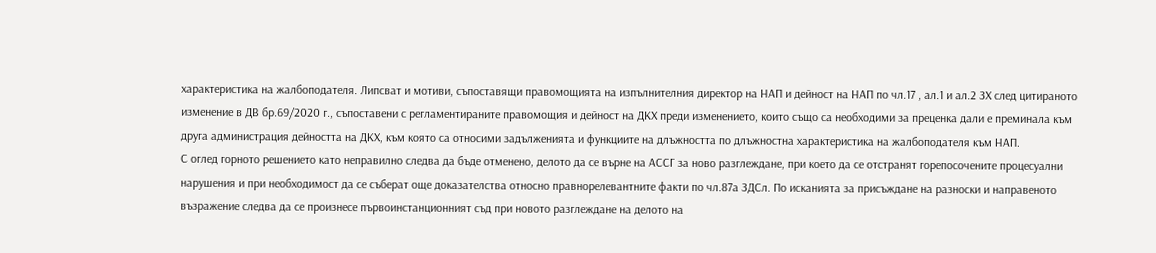характеристика на жалбоподателя. Липсват и мотиви, съпоставящи правомощията на изпълнителния директор на НАП и дейност на НАП по чл.17 , ал.1 и ал.2 ЗХ след цитираното изменение в ДВ бр.69/2020 г., съпоставени с регламентираните правомощия и дейност на ДКХ преди изменението, които също са необходими за преценка дали е преминала към друга администрация дейността на ДКХ, към която са относими задълженията и функциите на длъжността по длъжностна характеристика на жалбоподателя към НАП.
С оглед горното решението като неправилно следва да бъде отменено, делото да се върне на АССГ за ново разглеждане, при което да се отстранят горепосочените процесуални нарушения и при необходимост да се съберат още доказателства относно правнорелевантните факти по чл.87а ЗДСл. По исканията за присъждане на разноски и направеното възражение следва да се произнесе първоинстанционният съд при новото разглеждане на делото на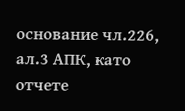основание чл.226, ал.3 АПК, като отчете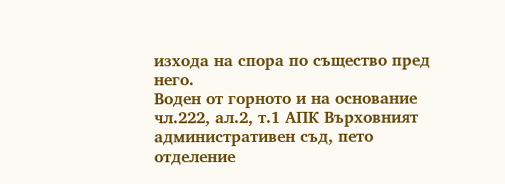изхода на спора по същество пред него.
Воден от горното и на основание чл.222, ал.2, т.1 АПК Върховният административен съд, пето отделение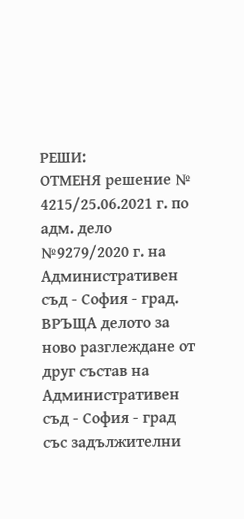РЕШИ:
ОТМЕНЯ решение № 4215/25.06.2021 г. по адм. дело №9279/2020 г. на Административен съд - София - град.
ВРЪЩА делото за ново разглеждане от друг състав на Административен съд - София - град със задължителни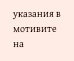указания в мотивите на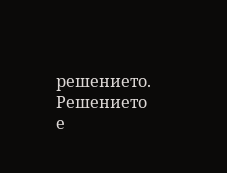решението.
Решението е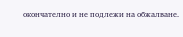окончателно и не подлежи на обжалване.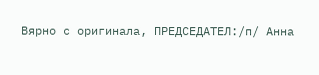Вярно с оригинала, ПРЕДСЕДАТЕЛ:/п/ Анна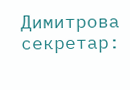Димитрова
секретар: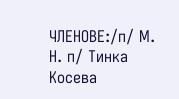ЧЛЕНОВЕ:/п/ М. Н. п/ Тинка Косева